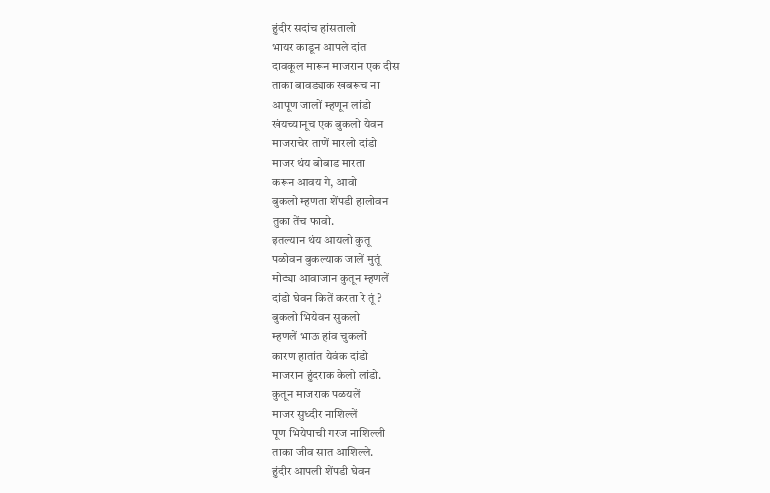हुंदीर सदांच हांसतालो
भायर काडून आपले दांत
दावकूल मारून माजरान एक दीस
ताका बावड्याक खबरूच ना
आपूण जालों म्हणून लांडो
खंयच्यानूच एक बुकलो येवन
माजराचेर ताणें मारलो दांडो
माजर थंय बोबाड मारता
करून आवय गे, आवो
बुकलो म्हणता शेंपडी हालोवन
तुका तेंच फावो.
इतल्यान थंय आयलो कुतू
पळोवन बुकल्याक जालें मुतूं
मोट्या आवाजान कुतून म्हणलें
दांडो घेवन कितें करता रे तूं ?
बुकलो भियेवन सुकलो
म्हणलें भाऊ हांव चुकलों
कारण हातांत येवंक दांडो
माजरान हुंदराक केलो लांडो.
कुतून माजराक पळयलें
माजर सुध्दीर नाशिल्लें
पूण भियेपाची गरज नाशिल्ली
ताका जीव सात आशिल्ले.
हुंदीर आपली शेंपडी घेवन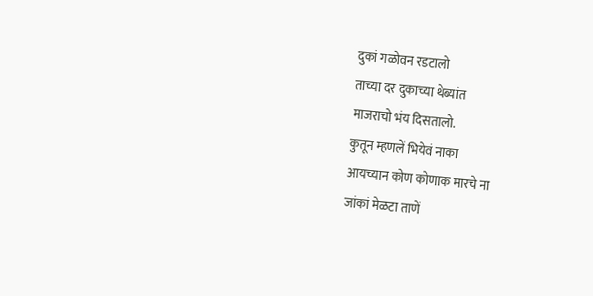दुकां गळोवन रडटालो
ताच्या दर दुकाच्या थेब्यांत
माजराचो भंय दिसतालो.
कुतून म्हणलें भियेवं नाका
आयच्यान कोण कोणाक मारचे ना
जांकां मेळटा ताणें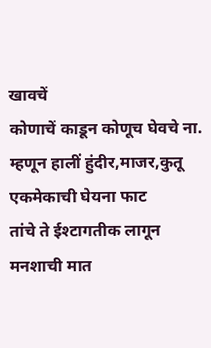खावचें
कोणाचें काडून कोणूच घेवचे ना.
म्हणून हालीं हुंदीर,माजर,कुतू
एकमेकाची घेयना फाट
तांचे ते ईश्टागतीक लागून
मनशाची मात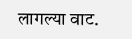लागल्या वाट.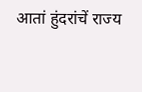आतां हुंदरांचें राज्य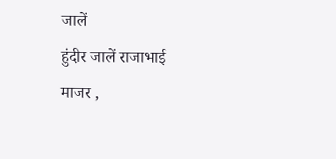जालें
हुंदीर जालें राजाभाई
माजर ,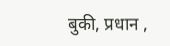बुकी, प्रधान ,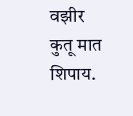वझीर
कुतू मात शिपाय.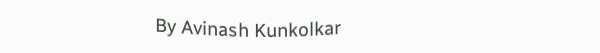By Avinash Kunkolkar